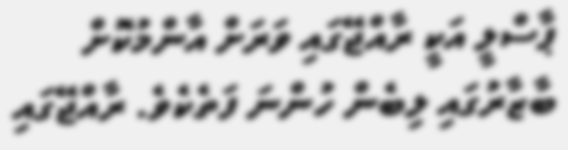ޕާސްލީ އަކީ ރާއްޖޭގައި ވަރަށް އާންމުކޮށް ބާޒާރުގައި ލިބެން ހުންނަ ފަތެކެވެ. ރާއްޖޭގައި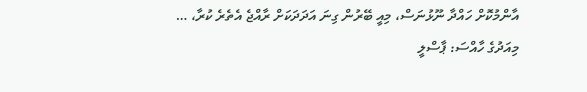އާންމުކޮށް ހައްދާ ނޫޅުނަސް، މިއީ ބޭރުން ގިނަ އަދަދަކަށް ރާއްޖެ އެތެރެ ކުރާ، …
މިއަދުގެ ހާއްސަ: ޕާސްލީ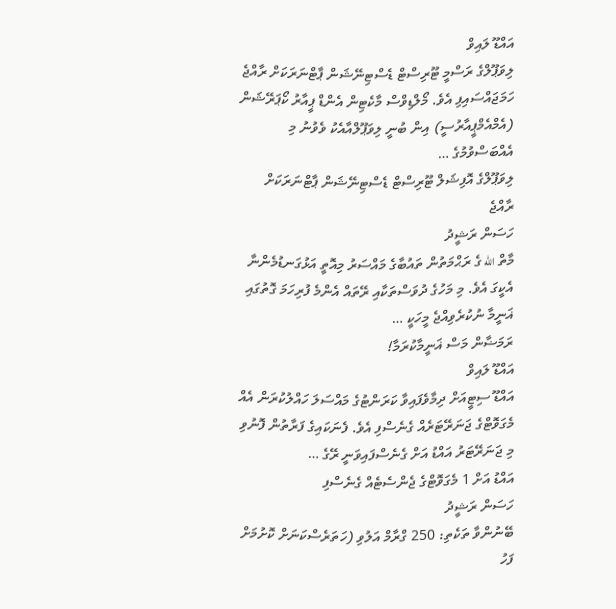އައްޑޫ ލައިވް
ލިވަޕޫލްގެ ރަސްމީ ޓޫރިސްޓް ޑެސްޓިނޭޝަން ޕާޓްނަރަކަށް ރާއްޖެ ހަމަޖައްސައިފި އެވެ. މޯލްޑިވްސް މާކެޓިން އެންޑް ޕީއާރު ކޯޕަރޭޝަން (އެމްއެމްޕީއާރުސީ) އިން ބުނީ ލިވަޕޫލްއާއެކު ވެވުނު މި އެއްބަސްވުމުގެ …
ލިވަޕޫލްގެ އޮފިޝަލް ޓޫރިސްޓް ޑެސްޓިނޭޝަން ޕާޓްނަރަކަށް ރާއްޖެ
ހަސަން ރަޝީދު
މާތް الله ގެ ރަޙްމަތުން ތައުބާގެ މައްސަރު މިއޮތީ އަޅުގަނޑުމެންނާ އެކީގަ އެވެ. މި މަހުގެ ދުވަސްތަކާއި ރޭތައް އެންމެ ފުރިހަމަ ގޮތުގައި ޣަނީމާ ނުކުރެވިއްޖެ މީހަކީ …
ރަމަޟާން މަސް ޣަނީމާކުރަމާ!
އައްޑޫ ލައިވް
އައްޑޫ ސިޓީއަށް ދިމާވެފައިވާ ކަރަންޓުގެ މައްސަލަ ހައްލުކުރަން އެއް މެގަވޮޓްގެ ޖަނަރޭޓަރެއް ގެނެސްފި އެވެ. ފެނަކައިގެ ފަރާތުން ފޮނުވި މި ޖަނަރޭޓަރު އައްޑު އަށް ގެނެސްފައިވަނީ ރޭގެ …
އައްޑު އަށް 1 މެގަވޮޓްގެ ޖެންސެޓެއް ގެނެސްފި
ހަސަން ރަޝީދު
ބޭނުންވާ ތަކެތި: 250 ގްރާމް އަލުވި (ހަތަރެސްކަނަށް ކޮށުމަށް ފަހު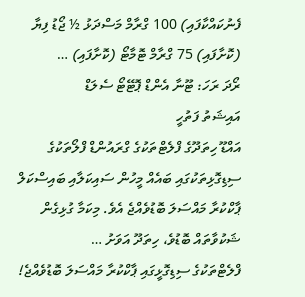ފެނުކައްކާފައި) 100 ގްރާމް މަސްދަޅު ½ ޖޯޑު ފިޔާ (ކޮށާފައި) 75 ގްރާމް ޓޮމާޓޯ (ކޮށާފައި) …
ރޯދަ ރަހަ: ޓޫނާ އެންޑް ޕޮޓޭޓޯ ސެލަޑް
އައިޝަތު ފަތުހީ
އައްޑޫ ހިތަދޫގެ ފްލެޓްތަކުގެ ގްރައުންޑް ފްލޯތަކުގެ ސިޑިގޮޅިތަކުގައި ބައެއް މީހުން ސައިކަލާއި ބައިސްކަލް ޕާކްކުރާ މައްސަލަ ބޮޑުވެއްޖެ އެވެ. މިކަމާ ގުޅިގެން ޝަކުވާތައް ބޮޑުވެ، ހިތަދޫ އަވަށު …
ފްލެޓްތަކުގެ ސިޑިގޮޅީގައި ޕާކްކުރާ މައްސަލަ ބޮޑުވެއްޖެ!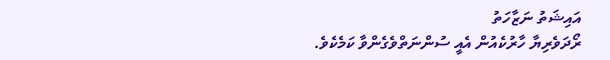އައިޝަތު ނަޒާހަތު
ރޯދަވެރިޔާ ހާރުކެއުން އެއީ ސުންނަތްވެގެންވާ ކަމެކެވެ.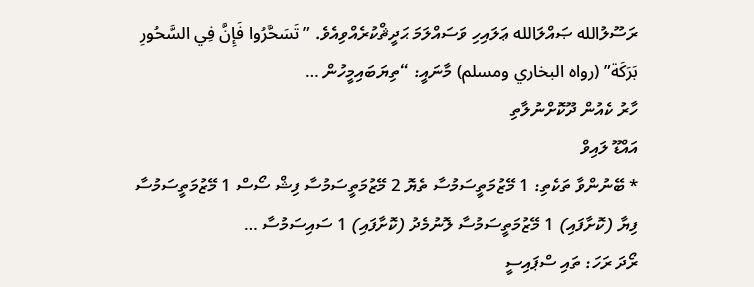ރަސޫލުالله ޞައްލަالله ޢަލައިހި ވަސައްލަމަ ޙަދީޘްކުރެއްވިއެވެ. ”تَسَحَّرُوا فَإِنَّ فِي السَّحُورِ بَرَكَة” (رواه البخاري ومسلم) މާނައީ: “ތިޔަބައިމީހުން …
ހާރު ކެއުން ދޫކޮށްނުލާތި
އައްޑޫ ލައިވް
* ބޭނުންވާ ތަކެތި: 1 މޭޒުމަތީސަމުސާ ތެޔޮ 2 މޭޒުމަތީސަމުސާ ފިޝް ސޯސް 1 މޭޒުމަތީސަމުސާ ފިޔާ (ކޮށާފައި) 1 މޭޒުމަތީސަމުސާ ލޮނުމެދު (ކޮށާފައި) 1 ސައިސަމުސާ …
ރޯދަ ރަހަ: ތައި ސްޕައިސީ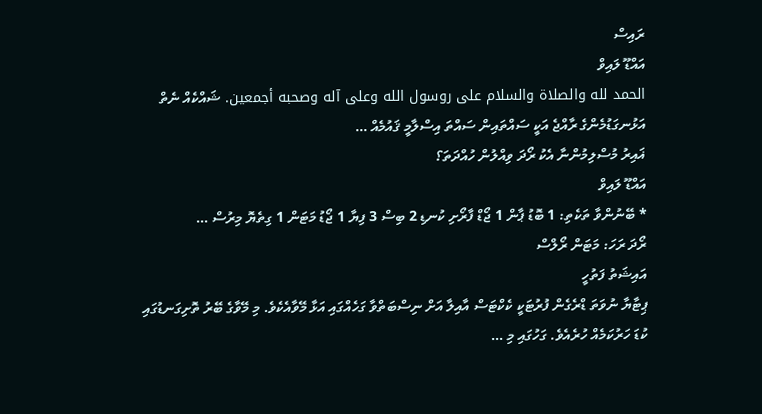ރައިސް
އައްޑޫ ލައިވް
الحمد لله والصلاة والسلام على روسول الله وعلى آله وصحبه أجمعين. ޝައްކެއް ނެތް އަޅުނގަޑުމެންގެ ރާއްޖެ އަކީ ސައްތައިން ސައްތަ އިސްލާމީ ޤައުމެއް …
ޣައިރު މުސްލިމުންނާ އެކު ރޯދަ ވިއްލުން ހުއްދަތަ؟
އައްޑޫ ލައިވް
* ބޭނުންވާ ތަކެތި: 1 ބޮޑު ޕާން 1 ޖޯޑް ފާރޯށި ކުނޑި 2 ބިސް 3 ފިޔާ 1 ޖޯޑު މަޓަން 1 ގިތެޔޮ މިރުސް …
ރޯދަ ރަހަ: މަޓަން ރޯލްސް
އައިޝަތު ފަތުހީ
ޕިޓާޔާ ނުވަތަ ޑްރެގެން ފުރުޓަކީ ކެކްޓަސް އާއިލާ އަށް ނިސްބަތްވާ ގަހެއްގައި އަޅާ މޭވާއެކެވެ. މި މޭވާގެ ބޭރު ތޮށިގަނޑުގައި ކުޑަ ހަރުކަމެއް ހުރެއެވެ. ގަހުގައި މި …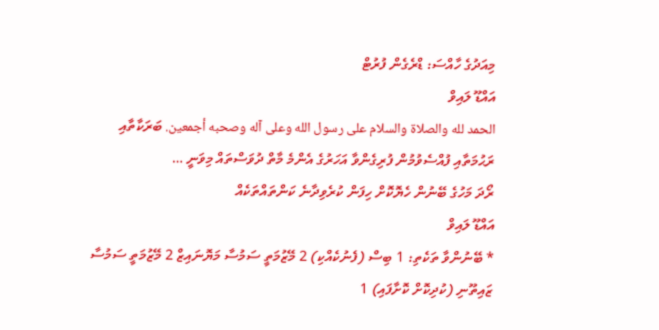މިއަދުގެ ހާއްސަ: ޑްރެގެން ފުރުޓް
އައްޑޫ ލައިވް
الحمد لله والصلاة والسلام على رسول الله وعلى آله وصحبه أجمعين. ބަރަކާތާއި ރަޙުމަތާއި ފުއްސެވުމުން ފުރިގެންވާ އަހަރުގެ އެންމެ މާތް ދުވަސްތައް މިވަނީ …
ރޯދަ މަހުގެ ބޭނުން ހެޔޮކޮށް ހިފަން ކުރެވިދާނެ ކަންތައްތަކެއް
އައްޑޫ ލައިވް
* ބޭނުންވާ ތަކެތި: 1 ބިސް (ފެނުކެއްކި) 2 މޭޒުމަތީ ސަމުސާ މަޔޮނައިޒް 2 މޭޒުމަތީ ސަމުސާ ޒައިތޫނި (ކުދިކޮށް ކޮށާފައި) 1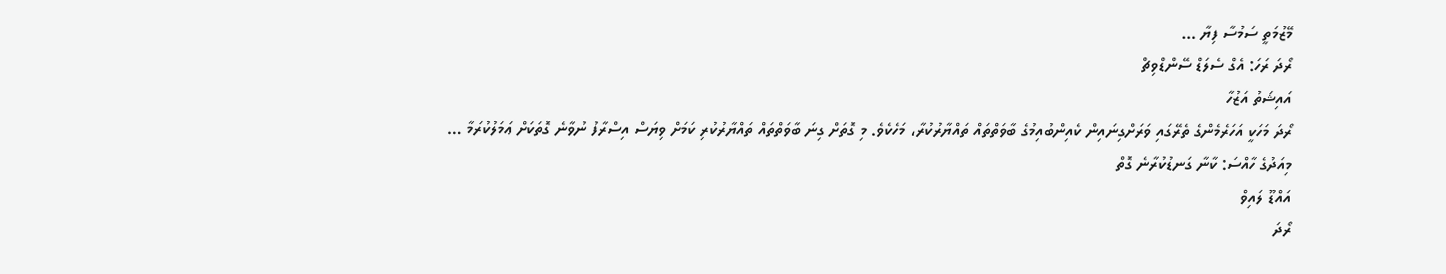މޭޒުމަތީ ސަމުސާ ފިޔާ …
ރޯދަ ރަހަ: އެގް ސެލަޑް ސޭންޑްވިޗް
އައިޝަތު އަޒުހާ
ރޯދަ މަހަކީ އަހަރެމެންގެ ތެރޭގައި ވަރަށްގިނައިން ކެއިންބުއިމުގެ ބާވަތްތައް ތައްޔާރުކުރާ، މަހެކެވެ. މި ގޮތަށް ގިނަ ބާވަތްތައް ތައްޔާރުކުރި ކަމަށް ވިޔަސް އިސްރާފު ނުވާނެ ގޮތަކަށް ޢަމަލުކުރަމާ …
މިއަދުގެ ހާއްސަ: ކާނާ ގަނޑުކުރާނެ ގޮތް
އައްޑޫ ލައިވް
ރޯދަ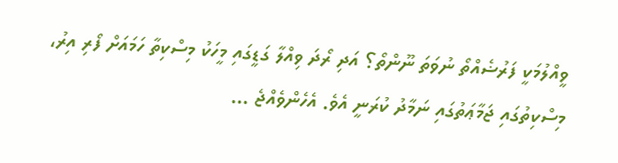ވީއްލުމަކީ ފަރުޟެއްތޯ ނުވަތަ ނޫންތޯ؟ އަދި ރޯދަ ވިއްލާ ގަޑީގައި މީހަކު މިސްކިތާ ހަމައަށް ފޯރި އިރު، މިސްކިތުގައި ޖަމާޢަތުގައި ނަމާދު ކުރަނީ އެވެ. އެހެންވެއްޖެ …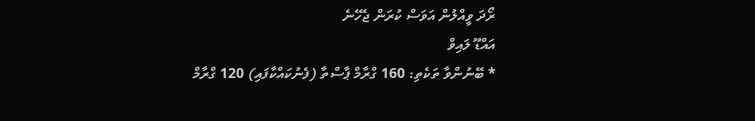ރޯދަ ވީއްލުން އަވަސް ކުރަން ޖެހޭނެ
އައްޑޫ ލައިވް
* ބޭނުންވާ ތަކެތި: 160 ގްރާމް ޕާސްތާ (ފެނުކައްކާފައި) 120 ގްރާމް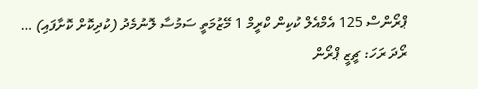ޕްރޯންސް 125 އެމްއެލް ކުކިން ކްރީމް 1 މޭޒުމަތީ ސަމުސާ ލޮނުމެދު (ކުދިކޮށް ކޮށާފައި) …
ރޯދަ ރަހަ: ޗީޒީ ޕްރޯން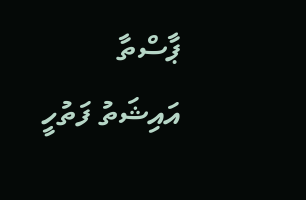ޕާސްތާ
އައިޝަތު ފަތުހީ